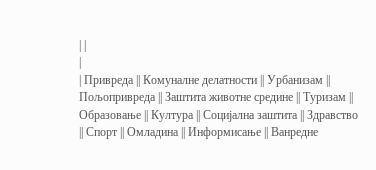| |
|
| Привреда || Комуналне делатности || Урбанизам || Пољопривреда || Заштита животне средине || Туризам || Образовање || Култура || Социјална заштита || Здравство || Спорт || Омладина || Информисање || Ванредне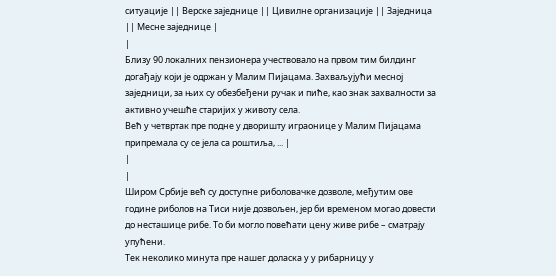ситуације || Верске заједнице || Цивилне организације || Заједница || Месне заједнице |
|
Близу 90 локалних пензионера учествовало на првом тим билдинг догађају који је одржан у Малим Пијацама. Захваљујући месној заједници, за њих су обезбеђени ручак и пиће, као знак захвалности за активно учешће старијих у животу села.
Већ у четвртак пре подне у дворишту играонице у Малим Пијацама припремала су се јела са роштиља, ... |
|
|
Широм Србије већ су доступне риболовачке дозволе, међутим ове године риболов на Тиси није дозвољен, јер би временом могао довести до несташице рибе. То би могло повећати цену живе рибе – сматрају упућени.
Тек неколико минута пре нашег доласка у у рибарницу у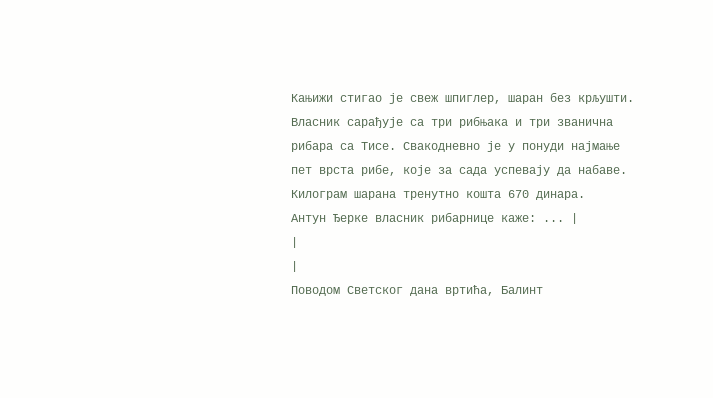Кањижи стигао је свеж шпиглер, шаран без крљушти. Власник сарађује са три рибњака и три званична рибара са Тисе. Свакодневно је у понуди најмање пет врста рибе, које за сада успевају да набаве. Килограм шарана тренутно кошта 670 динара.
Антун Ђерке власник рибарнице каже: ... |
|
|
Поводом Светског дана вртића, Балинт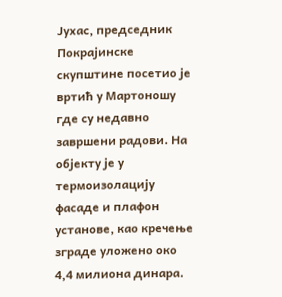Јухас, председник Покрајинске скупштине посетио је вртић у Мартоношу где су недавно завршени радови. На објекту је у термоизолацију фасаде и плафон установе, као кречење зграде уложено око 4,4 милиона динара.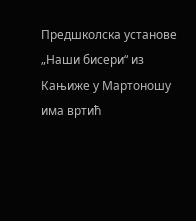Предшколска установе „Наши бисери“ из Кањиже у Мартоношу има вртић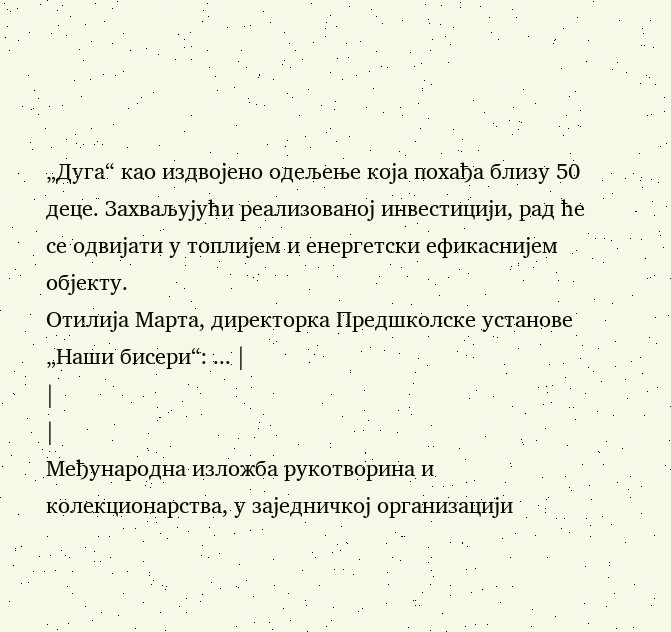„Дуга“ као издвојено одељење која похађа близу 50 деце. Захваљујући реализованој инвестицији, рад ће се одвијати у топлијем и енергетски ефикаснијем објекту.
Отилија Марта, директорка Предшколске установе „Наши бисери“: ... |
|
|
Међународна изложба рукотворина и колекционарства, у заједничкој организацији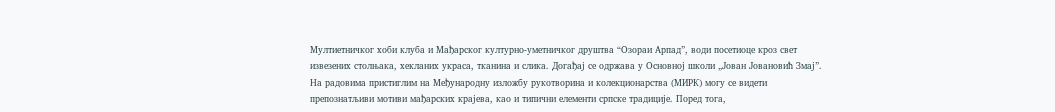Мултиетничког хоби клуба и Мађарског културно-уметничког друштва “Озораи Арпад”, води посетиоце кроз свет извезених столњака, хекланих украса, тканина и слика. Догађај се одржава у Основној школи „Јован Јовановић Змај”.
На радовима пристиглим на Међународну изложбу рукотворина и колекционарства (МИРК) могу се видети препознатљиви мотиви мађарских крајева, као и типични елементи српске традиције. Поред тога,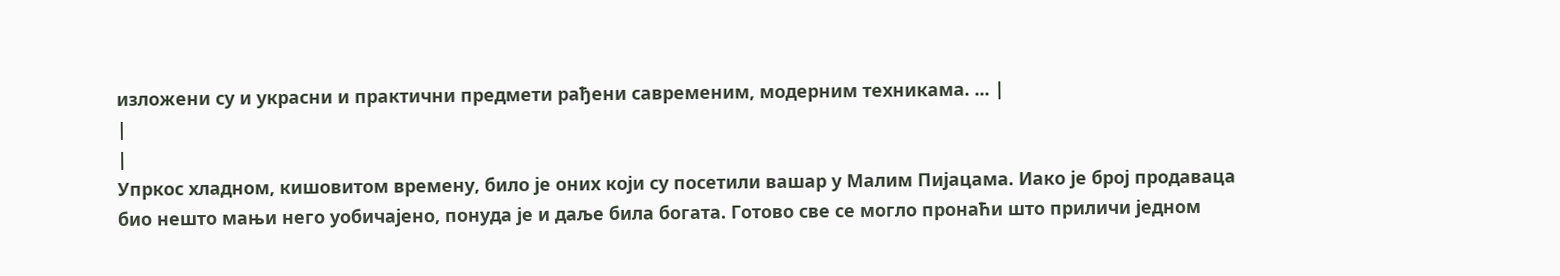изложени су и украсни и практични предмети рађени савременим, модерним техникама. ... |
|
|
Упркос хладном, кишовитом времену, било је оних који су посетили вашар у Малим Пијацама. Иако је број продаваца био нешто мањи него уобичајено, понуда је и даље била богата. Готово све се могло пронаћи што приличи једном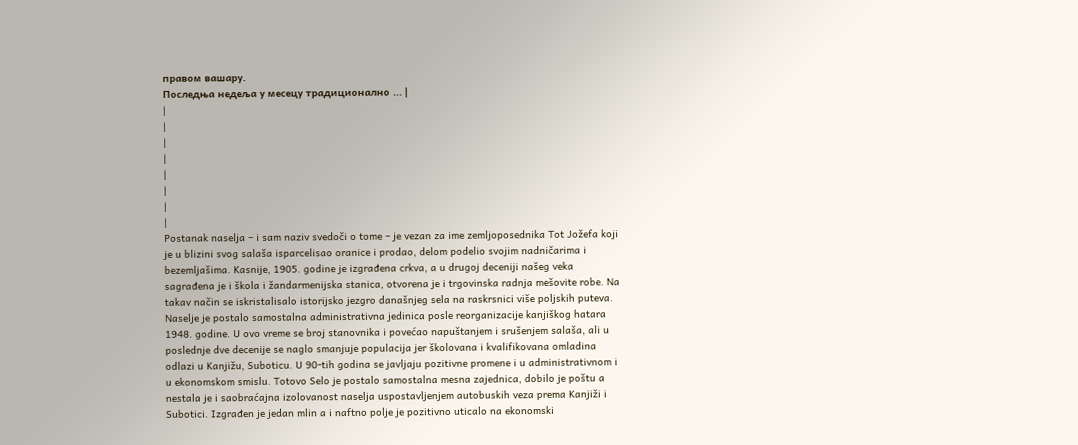правом вашару.
Последња недеља у месецу традиционално ... |
|
|
|
|
|
|
|
|
Postanak naselja – i sam naziv svedoči o tome – je vezan za ime zemljoposednika Tot Jožefa koji je u blizini svog salaša isparcelisao oranice i prodao, delom podelio svojim nadničarima i bezemljašima. Kasnije, 1905. godine je izgrađena crkva, a u drugoj deceniji našeg veka sagrađena je i škola i žandarmenijska stanica, otvorena je i trgovinska radnja mešovite robe. Na takav način se iskristalisalo istorijsko jezgro današnjeg sela na raskrsnici više poljskih puteva.
Naselje je postalo samostalna administrativna jedinica posle reorganizacije kanjiškog hatara 1948. godine. U ovo vreme se broj stanovnika i povećao napuštanjem i srušenjem salaša, ali u poslednje dve decenije se naglo smanjuje populacija jer školovana i kvalifikovana omladina odlazi u Kanjižu, Suboticu. U 90-tih godina se javljaju pozitivne promene i u administrativnom i u ekonomskom smislu. Totovo Selo je postalo samostalna mesna zajednica, dobilo je poštu a nestala je i saobraćajna izolovanost naselja uspostavljenjem autobuskih veza prema Kanjiži i Subotici. Izgrađen je jedan mlin a i naftno polje je pozitivno uticalo na ekonomski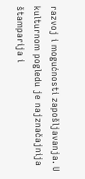razvoj i mogućnosti zapošljavanja. U kulturnom pogledu je najznačajnija štamparija i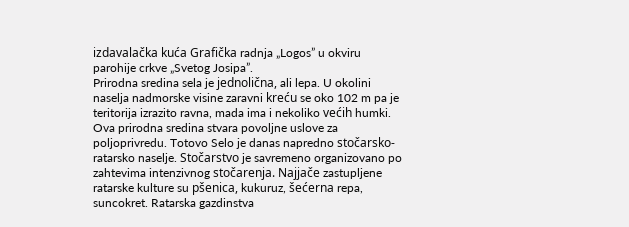izdavalačka kuća Grafička radnja „Logos” u okviru parohije crkve „Svetog Josipa”.
Prirodna sredina sela je jednolična, ali lepa. U okolini naselja nadmorske visine zaravni kreću se oko 102 m pa je teritorija izrazito ravna, mada ima i nekoliko većih humki. Ova prirodna sredina stvara povoljne uslove za poljoprivredu. Totovo Selo je danas napredno stočarsko-ratarsko naselje. Stočarstvo je savremeno organizovano po zahtevima intenzivnog stočarenja. Najjače zastupljene ratarske kulture su pšenica, kukuruz, šećerna repa, suncokret. Ratarska gazdinstva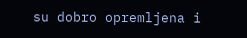su dobro opremljena i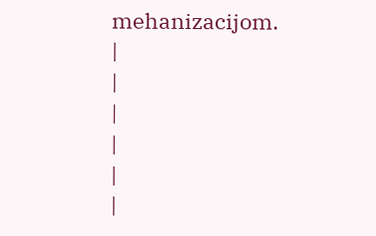mehanizacijom.
|
|
|
|
|
|